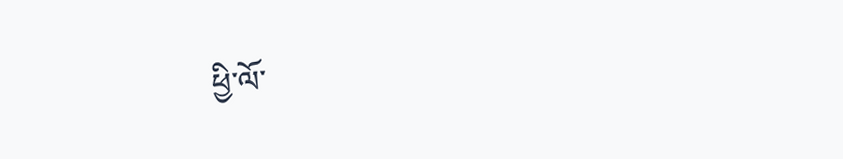ཕྱི་ལོ་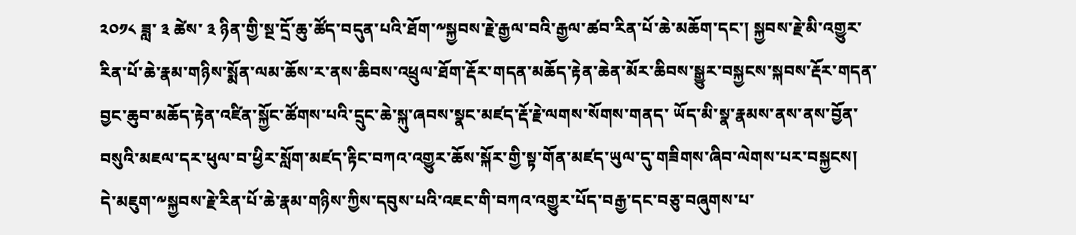༢༠༡༨ ཟླ་ ༣ ཚེས་ ༣ ཉིན་གྱི་སྔ་དྲོ་ཆུ་ཚོད་བདུན་པའི་ཐོག་༸སྐྱབས་རྗེ་རྒྱལ་བའི་རྒྱལ་ཚབ་རིན་པོ་ཆེ་མཆོག་དང་། སྐྱབས་རྗེ་མི་འགྱུར་རིན་པོ་ཆེ་རྣམ་གཉིས་སྨོན་ལམ་ཆོས་ར་ནས་ཆིབས་འཕྲུལ་ཐོག་རྡོར་གདན་མཆོད་རྟེན་ཆེན་མོར་ཆིབས་སྒྱུར་བསྐྱངས་སྐབས་རྡོར་གདན་བྱང་ཆུབ་མཆོད་རྟེན་འཛིན་སྐྱོང་ཚོགས་པའི་དྲུང་ཆེ་སྐུ་ཞབས་སྣང་མཛད་རྡོ་རྗེ་ལགས་སོགས་གནད་ ཡོད་མི་སྣ་རྣམས་ནས་ནས་བྱོན་བསུའི་མཇལ་དར་ཕུལ་བ་ཕྱིར་སློག་མཛད་རྟིང་བཀའ་འགྱུར་ཆོས་སྐོར་གྱི་སྟ་གོན་མཛད་ཡུལ་དུ་གཟིགས་ཞིབ་ལེགས་པར་བསྐྱངས།
དེ་མཇུག་༸སྐྱབས་རྗེ་རིན་པོ་ཆེ་རྣམ་གཉིས་ཀྱིས་དབུས་པའི་འཇང་གི་བཀའ་འགྱུར་པོད་བརྒྱ་དང་བཅུ་བཞུགས་པ་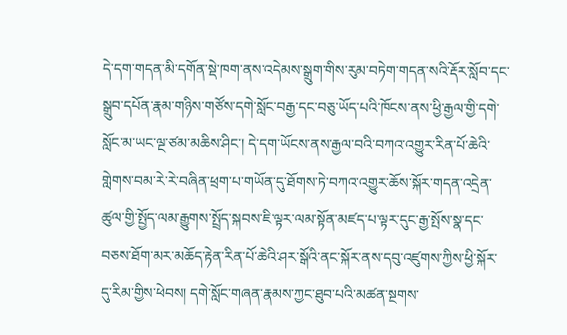དེ་དག་གདན་མི་དགོན་སྡེ་ཁག་ནས་འདེམས་སྒྲུག་གིས་རུམ་བཏེག་གདན་སའི་རྡོར་སློབ་དང་སྒྲུབ་དཔོན་རྣམ་གཉིས་གཙོས་དགེ་སློང་བརྒྱ་དང་བཅུ་ཡོད་པའི་ཁོངས་ནས་ཕྱི་རྒྱལ་གྱི་དགེ་སློང་མ་ཡང་ལྔ་ཙམ་མཆིས་ཤིང་། དེ་དག་ཡོངས་ནས་རྒྱལ་བའི་བཀའ་འགྱུར་རིན་པོ་ཆེའི་གླེགས་བམ་རེ་རེ་བཞིན་ཕྲག་པ་གཡོན་དུ་ཐོགས་ཏེ་བཀའ་འགྱུར་ཆོས་སྐོར་གདན་འདྲེན་ཚུལ་གྱི་སྤྱོད་ལམ་རྒྱུགས་སྤྲོད་སྐབས་ཇི་ལྟར་ལམ་སྟོན་མཛད་པ་ལྟར་དུང་རྒྱ་སྤོས་སྣ་དང་བཅས་ཐོག་མར་མཆོད་རྟེན་རིན་པོ་ཆེའི་ཤར་སྒོའི་ནང་སྐོར་ནས་དབུ་འཛུགས་ཀྱིས་ཕྱི་སྐོར་དུ་རིམ་གྱིས་ཕེབས། དགེ་སློང་གཞན་རྣམས་ཀྱང་ཐུབ་པའི་མཚན་སྔགས་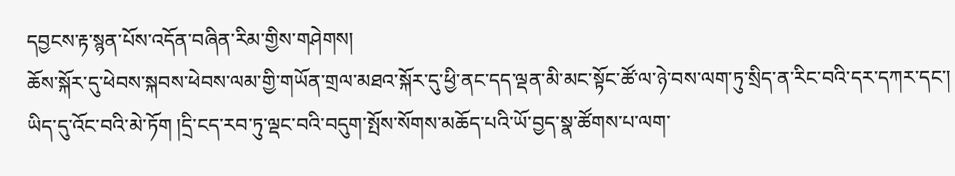དབྱངས་རྟ་སྙན་པོས་འདོན་བཞིན་རིམ་གྱིས་གཤེགས།
ཆོས་སྐོར་དུ་ཕེབས་སྐབས་ཕེབས་ལམ་གྱི་གཡོན་གྲལ་མཐའ་སྐོར་དུ་ཕྱི་ནང་དད་ལྡན་མི་མང་སྟོང་ཚོ་ལ་ཉེ་བས་ལག་ཏུ་སྲིད་ན་རིང་བའི་དར་དཀར་དང་། ཡིད་དུ་འོང་བའི་མེ་ཏོག །དྲི་ངད་རབ་ཏུ་ལྡང་བའི་བདུག་སྤོས་སོགས་མཆོད་པའི་ཡོ་བྱད་སྣ་ཚོགས་པ་ལག་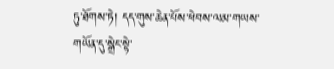ཏུ་ཐོགས་ཏེ། དད་གུས་ཆེན་པོས་ཕེབས་ལམ་གཡས་གཡོན་དུ་སྒྲེང་སྟེ་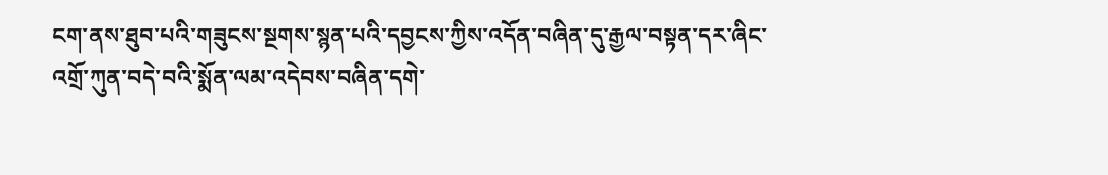ངག་ནས་ཐུབ་པའི་གཟུངས་སྔགས་སྙན་པའི་དབྱངས་ཀྱིས་འདོན་བཞིན་དུ་རྒྱལ་བསྟན་དར་ཞིང་འགྲོ་ཀུན་བདེ་བའི་སྨོན་ལམ་འདེབས་བཞིན་དགེ་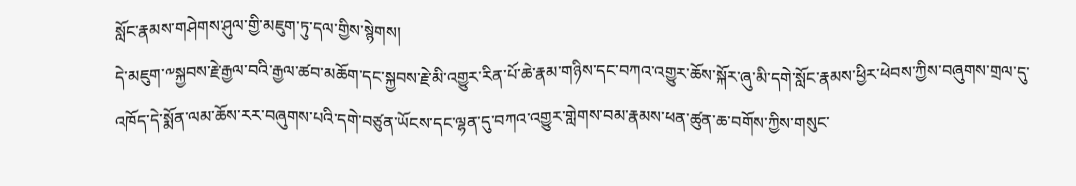སློང་རྣམས་གཤེགས་ཤུལ་གྱི་མཇུག་ཏུ་དལ་གྱིས་སྙེགས།
དེ་མཇུག་༸སྐྱབས་རྗེ་རྒྱལ་བའི་རྒྱལ་ཚབ་མཆོག་དང་སྐྱབས་རྗེ་མི་འགྱུར་རིན་པོ་ཆེ་རྣམ་གཉིས་དང་བཀའ་འགྱུར་ཆོས་སྐོར་ཞུ་མི་དགེ་སློང་རྣམས་ཕྱིར་ཕེབས་ཀྱིས་བཞུགས་གྲལ་དུ་འཁོད་དེ་སྨོན་ལམ་ཆོས་རར་བཞུགས་པའི་དགེ་བཙུན་ཡོངས་དང་ལྷན་དུ་བཀའ་འགྱུར་གླེགས་བམ་རྣམས་ཕན་ཚུན་ཆ་བགོས་ཀྱིས་གསུང་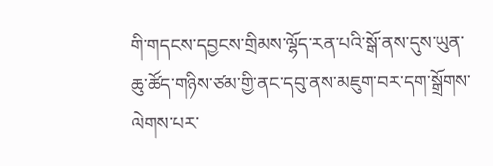གི་གདངས་དབྱངས་གྲིམས་ལྷོད་རན་པའི་སྒོ་ནས་དུས་ཡུན་ཆུ་ཚོད་གཉིས་ཙམ་གྱི་ནང་དབུ་ནས་མཇུག་བར་དག་སྒྲོགས་ལེགས་པར་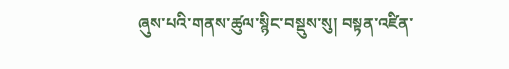ཞུས་པའི་གནས་ཚུལ་སྙིང་བསྡུས་སུ། བསྟན་འཛིན་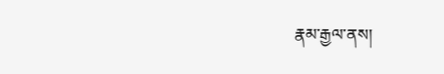རྣམ་རྒྱལ་ནས།